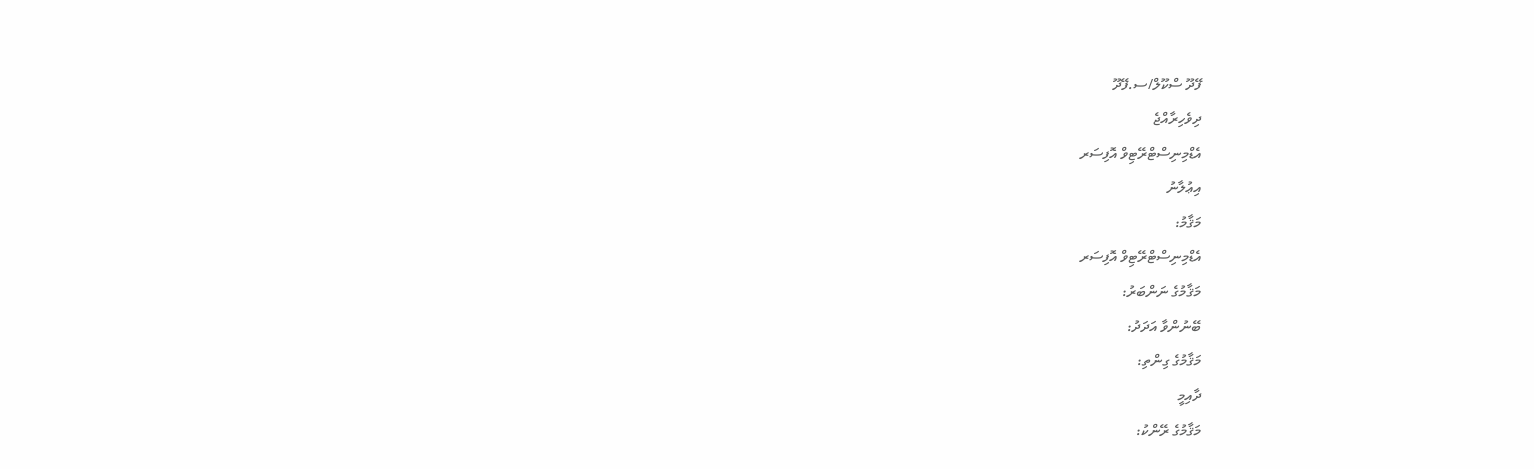ފޭދޫ ސްކޫލް/ސ.ފޭދޫ
ދިވެހިރާއްޖެ
އެޑްމިނިސްޓްރޭޓިވް އޮފިސަރ
އިޢުލާނު
މަޤާމު:
އެޑްމިނިސްޓްރޭޓިވް އޮފިސަރ
މަޤާމުގެ ނަންބަރު:
ބޭނުންވާ އަދަދު:
މަޤާމުގެ ގިންތި:
ދާއިމީ
މަޤާމުގެ ރޭންކު: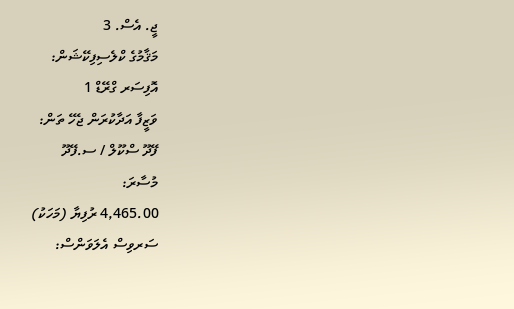ޖީ. އެސް. 3
މަޤާމުގެ ކްލެސިފިކޭޝަން:
އޮފިސަރ ގްރޭޑް 1
ވަޒީފާ އަދާކުރަން ޖެހޭ ތަން:
ފޭދޫ ސްކޫލް / ސ.ފޭދޫ
މުސާރަ:
4,465.00 ރުފިޔާ (މަހަކު)
ސަރވިސް އެލަވަންސް: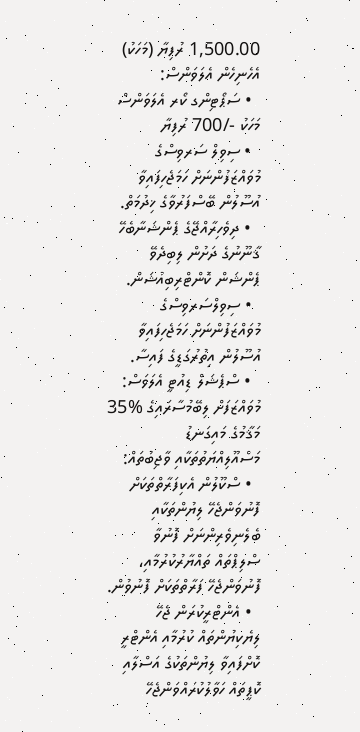1,500.00 ރުފިޔާ (މަހަކު)
އެހެނިހެން އެލަވަންސް:
  • ސަޕޯޓިންގ ކޯރ އެލަވަންސް  މަހަކު -/700 ރުފިޔާ
  • ސިވިލް ސަރވިސްގެ މުވައްޒަފުންނަށް ހަމަޖެހިފައިވާ އުސޫލުން ބޭސްފަރުވާގެ ޚިދުމަތް.
  • ދިވެހިރާއްޖޭގެ ޕެންޝަނާބެހޭ ޤާނޫނުގެ ދަށުން ލިބިދެވޭ ޕެންޝަން ކޮންޓްރިބިއުޝަން.
  • ސިވިލްސަރވިސްގެ މުވައްޒަފުންނަށް ހަމަޖެހިފައިވާ އުސޫލުން އިތުރުގަޑީގެ ފައިސާ.
  • ސްޕެޝަލް ޑިއުޓީ އެލަވަސް: މުވައްޒަފަށް ލިބޭމުސާރައިގެ %35
މަޤާމުގެ މައިގަނޑު މަސްއޫލިއްޔަތުތަކާއި ވާޖިބުތައް:
  • ސްކޫލުން އެކިފަރާތްތަކަށް ފޮނުވަންޖެހޭ ލިޔުންތަކާއި ބެލެނިވެރިންނަށް ފޮނުވާ ސްލިޕްތައް ތައްޔާރުކުރުމާއި، ފޮނުވަންޖެހޭ ފަރާތްތަކަށް ފޮނުވުން.
  • އެންޓްރީކުރަން ޖެހޭ ލިޔެކިޔުންތައް ކުރުމާއި އެންޓްރީ ކޮށްފައިވާ ލިޔުންތަކުގެ އަސްލާއި ކޮޕީތައް ހަވާލުކުރައްވަންޖެހޭ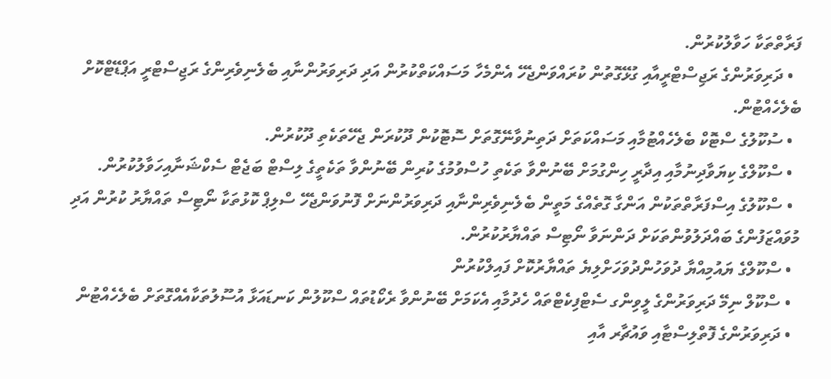ފަރާތްތަކާ ހަވާލުކުރުން.
  • ދަރިވަރުންގެ ރަޖިސްޓްރީއާއި ގުޅޭގޮތުން ކުރައްވަންޖެހޭ އެންމެހާ މަސައްކަތްކުރުން އަދި ދަރިވަރުންނާއި ބެލެނިވެރިންގެ ރަޖިސްޓްރީ އަޕްޑޭޓްކޮށް ބެލެހެއްޓުން.
  • ސުކޫލުގެ ސްޓޮކް ބެލެހެއްޓުމާއި މަސައްކަތަށް ދަތިނުވާނޭގޮތަށް ސޮޓޮކުން ދޫކުރަން ޖެހޭތަކެތި ދޫކުރުން.
  • ސްކޫލްގެ ކިޔަވާދިނުމާއި އިދާރީ ހިންގުމަށް ބޭނުންވާ ތަކެތި ހުސްވުމުގެ ކުރިން ބޭނުންވާ ތަކެތީގެ ލިސްޓް ބަޖެޓް ސެކްޝަނާއިހަވާލުކުރުން.
  • ސްކޫލުގެ އިސްފަރާތްތަކުން އަންގާ ގޮތެއްގެ މަތީން ބެލެނިވެރިންނާއި ދަރިވަރުންނަށް ފޮނުވަންޖެހޭ ސްލިޕް ކޮޅުތަކާ ނޯޓިސް ތައްޔާރު ކުރުން އަދި މުވައްޒަފުންގެ ބައްދަލުވުންތަކަށް ދަންނަވާ ނޯޓިސް ތައްޔާރުކުރުން.
  • ސްކޫލްގެ ޔައުމިއްޔާ ދުވަހުންދުވަހަށްލިޔެ ތައްޔާރުކޮށް ފައިލްކުރުން
  • ސްކޫލް ނިމޭ ދަރިވަރުންގެ ލީވިންގ ސެޓްފިކެޓްތައް ހެދުމާއި އެކަމަށް ބޭނުންވާ ރެކޯޑުތައް ސްކޫލުން ކަނޑައަޅާ އުސޫލުތަކާއެއްގޮތަށް ބެލެހެއްޓުން
  • ދަރިވަރުންގެ ފޮތްލިސްޓާއި ވައުޗާރ އާއި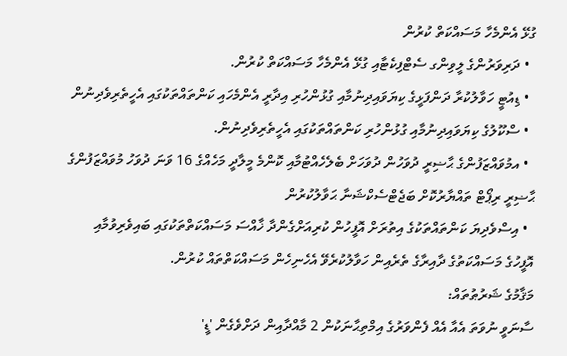ގުޅޭ އެންމެހާ މަސައްކަތް ކުރުން
  • ދަރިވަރުންގެ ލީވިންގ ސެޓްފިކެޓާއި ގުޅޭ އެންމެހާ މަސައްކަތް ކުރުން.
  • ޑިއުޓީ ހަވާލުކުރާ ދަންފަޅީގެ ކިޔަވައިދިނުމާއި ގުޅުންހުރި އިދާރީ އެންމެހައި ކަންތައްތަކުގައި އެހީތެރިވެދިނުން
  • ސްކޫލުގެ ކިޔަވައިދިނުމާއި ގުޅުންހުރި ކަންތައްތަކުގައި އެހީތެރިވެދިނުން.
  • އމުވައްޒަފުންގެ ޙާޟިރީ ދުވަހުން ދުވަހަށް ބެލެހެއްޓުމާއި ކޮންމެ މީލާދީ މަހެއްގެ 16 ވަނަ ދުވަހު މުވައްޒަފުންގެ ޙާޟިރީ ރިޕޯޓް ތައްޔާރުކޮށް ބަޖެޓްސެކްޝަނާ ޙަވާލުކުރުން
  • އިސްވެދިޔަ ކަންތައްތަކުގެ އިތުރަށް އޮފީހުން ކުރިއަށްގެންދާ ޚާއްސަ މަސައްކަތްތަކުގައި ބައިވެރިވުމާއި އޮފީހުގެ މަސައްކަތުގެ ދާއިރާގެ ތެރެއިން ހަވާލުކުރެވޭ އެހެނިހެން މަސައްކަތްތައް ކުރުން.
މަޤާމުގެ ޝަރުޠުތައް:
ސާނަވީ ނުވަތަ އެއާ އެއް ފެންވަރުގެ އިމްތިޙާނަކުން 2 މާއްދާއިން ދަށްވެގެން 'ޑީ'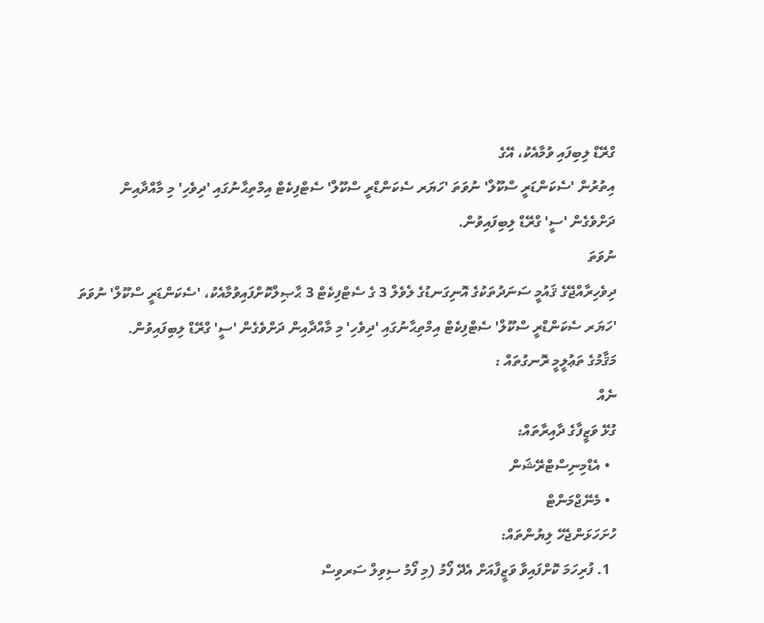ގްރޭޑް ލިބިފައި ވުމާއެކު، އޭގެ
އިތުރުން 'ސެކަންޑަރީ ސްކޫލް' ނުވަތަ 'ހަޔަރ ސެކަންޑްރީ ސްކޫލް' ސެޓްފިކެޓް އިމްތިޙާނުގައި 'ދިވެހި' މި މާއްދާއިން
ދަށްވެގެން 'ސީ' ގްރޭޑް ލިބިފައިވުން.
ނުވަތަ
ދިވެހިރާއްޖޭގެ ޤައުމީ ސަނަދުތަކުގެ އޮނިގަނޑުގެ ލެވެލް 3 ގެ ސެޓްފިކެޓް 3 ޙާޞިލްކޮށްފައިވުމާއެކު، 'ސެކަންޑަރީ ސްކޫލް' ނުވަތަ 'ހަޔަރ ސެކަންޑްރީ ސްކޫލް' ސެޓްފިކެޓް އިމްތިޙާނުގައި 'ދިވެހި' މި މާއްދާއިން ދަށްވެގެން 'ސީ' ގްރޭޑް ލިބިފައިވުން.
މަޤާމުގެ ތަޢުލީމީ ރޮނގުތައް :
ނެއް
ގުޅޭ ވަޒީފާގެ ދާއިރާތައް:
  • އެޑްމިނިސްޓްރޭޝަން
  • މެނޭޖްމަންޓް
ހުށަހަޅަންޖެހޭ ލިޔުންތައް:
  1. ފުރިހަމަ ކޮށްފައިވާ ވަޒީފާއަށް އެދޭ ފޯމު (މި ފޯމު ސިވިލް ސަރވިސް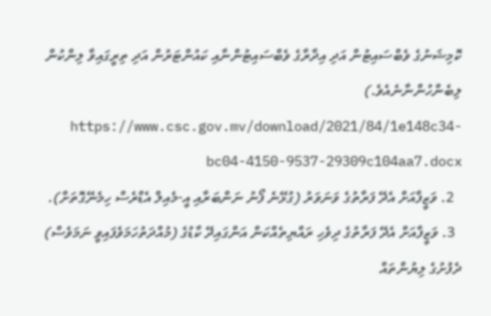ކޮމިޝަނުގެ ވެބްސައިޓުން އަދި އިދާރާގެ ވެބްސައިޓުންނާއި ކައުންޓަރުން އަދި ތިރީގައިވާ ލިންކުން ލިބެންހުންނާނެއެވެ.)  https://www.csc.gov.mv/download/2021/84/1e148c34-bc04-4150-9537-29309c104aa7.docx
  2. ވަޒީފާއަށް އެދޭ ފަރާތުގެ ވަނަވަރު (ގުޅޭނެ ފޯނު ނަންބަރާއި އީ-މެއިލް އެޑްރެސް ހިމެނޭގޮތަށް).
  3. ވަޒީފާއަށް އެދޭ ފަރާތުގެ ދިވެހި ރައްޔިތެއްކަން އަންގައިދޭ ކާޑުގެ (މުއްދަތުހަމަވެފައިވީ ނަމަވެސް) ދެފުށުގެ ލިޔުންތައް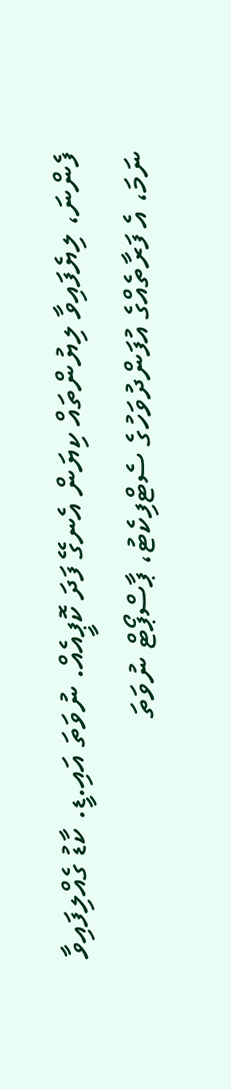ފެންނަ، ލިޔެފައިވާ ލިޔުންތައް ކިޔަން އެނގޭ ފަދަ ކޮޕީއެއް. ނުވަތަ އައި.ޑީ. ކާޑު ގެއްލިފައިވާ ނަމަ، އެ ފަރާތެއްގެ އުފަންދުވަހުގެ ސެޓްފިކެޓު، ޕާސްޕޯޓް ނުވަތަ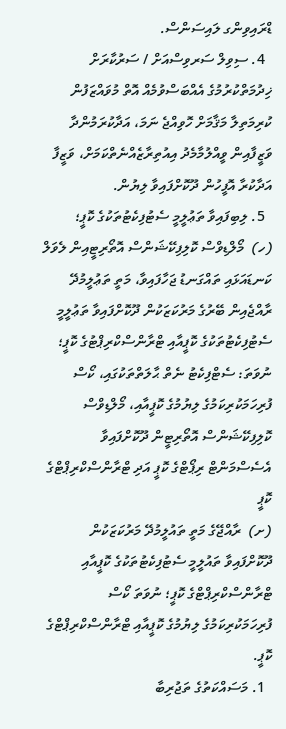ޑްރައިވިންގ ލައިސަންސް.
  4. ސިވިލް ސަރވިސްއަށް / ސަރުކާރަށް ޚިދުމަތްކުރުމުގެ އެއްބަސްވުމެއް އޮތް މުވައްޒަފުން ކުރިމަތިލާ މަޤާމަށް ހޮވިއްޖެ ނަމަ، އަދާކުރަމުންދާ ވަޒީފާއިން ވީއްލުމާމެދު އިއުތިރާޒެއްނެތްކަމަށް، ވަޒީފާ އަދާކުރާ އޮފީހުން ދޫކޮށްފައިވާ ލިޔުން.
  5. ލިބިފައިވާ ތަޢުލީމީ ސެޓުފިކެޓުތަކުގެ ކޮޕީ؛
(ހ)  މޯލްޑިވްސް ކޮލިފިކޭޝަންސް އޮތޯރިޓީއިން ލެވަލް ކަނޑައަޅައި ތައްގަނޑު ޖަހާފައިވާ، މަތީ ތަޢުލީމުދޭ ރާއްޖެއިން ބޭރުގެ މަރުކަޒަކުން ދޫކޮށްފައިވާ ތަޢުލީމީ ސެޓުފިކެޓުތަކުގެ ކޮޕީއާއި ޓްރާންސްކްރިޕްޓުގެ ކޮޕީ؛ ނުވަތަ: ސެޓްފިކެޓު ނެތް ޙާލަތްތަކުގައި، ކޯސް ފުރިހަމަކުރިކަމުގެ ލިޔުމުގެ ކޮޕީއާއި، މޯލްޑިވްސް ކޮލިފިކޭޝަންސް އޮތޯރިޓީން ދޫކޮށްފައިވާ އެސެސްމަންޓް ރިޕޯޓްގެ ކޮޕީ އަދި ޓްރާންސްކްރިޕްޓްގެ ކޮޕީ
(ށ)  ރާއްޖޭގެ މަތީ ތައުލީމުދޭ މަރުކަޒަކުން ދޫކޮށްފައިވާ ތައުލީމީ ސެޓުފިކެޓުތަކުގެ ކޮޕީއާއި ޓްރާންސްކްރިޕްޓްގެ ކޮޕީ؛ ނުވަތަ ކޯސް ފުރިހަމަކުރިކަމުގެ ލިޔުމުގެ ކޮޕީއާއި ޓްރާންސްކްރިޕްޓްގެ ކޮޕީ.
  1. މަސައްކަތުގެ ތަޖުރިބާ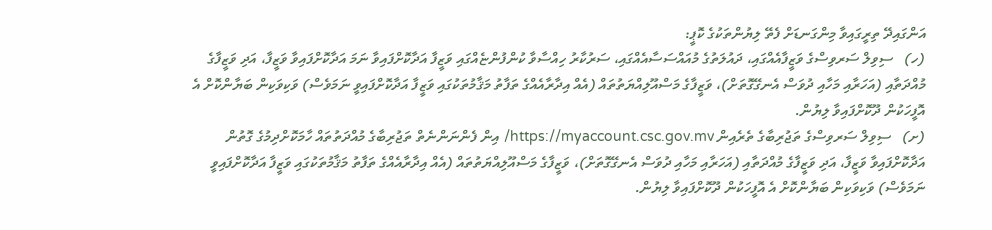އަންގައިދޭ ތިރީގައިވާ މިންގަނޑަށް ފެތޭ ލިޔުންތަކުގެ ކޮޕީ:
(ހ)   ސިވިލް ސަރވިސްގެ ވަޒީފާއެއްގައި، ދައުލަތުގެ މުއައްސަސާއެއްގައި، ސަރުކާރު ހިއްސާވާ ކުންފުންޏެއްގައި ވަޒީފާ އަދާކޮށްފައިވާ ނަމަ އަދާކޮށްފައިވާ ވަޒީފާ، އަދި ވަޒީފާގެ މުއްދަތާއި (އަހަރާއި މަހާއި ދުވަސް އެނގޭގޮތަށް)، ވަޒީފާގެ މަސްއޫލިއްޔަތުތައް (އެއް އިދާރާއެއްގެ ތަފާތު މަޤާމުތަކުގައި ވަޒީފާ އަދާކޮށްފައިވީ ނަމަވެސް) ވަކިވަކިން ބަޔާންކޮށް އެ އޮފީހަކުން ދޫކޮށްފައިވާ ލިޔުން.
(ށ)   ސިވިލް ސަރވިސްގެ ތަޖުރިބާގެ ތެރެއިން https://myaccount.csc.gov.mv/ އިން ފެންނަންނެތް ތަޖުރިބާގެ މުއްދަތުތައް ހާމަކޮށްދިމުގެ ގޮތުން އަދާކޮށްފައިވާ ވަޒީފާ، އަދި ވަޒީފާގެ މުއްދަތާއި (އަހަރާއި މަހާއި ދުވަސް އެނގޭގޮތަށް)، ވަޒީފާގެ މަސްއޫލިއްޔަތުތައް (އެއް އިދާރާއެއްގެ ތަފާތު މަޤާމުތަކުގައި ވަޒީފާ އަދާކޮށްފައިވީ ނަމަވެސް) ވަކިވަކިން ބަޔާންކޮށް އެ އޮފީހަކުން ދޫކޮށްފައިވާ ލިޔުން.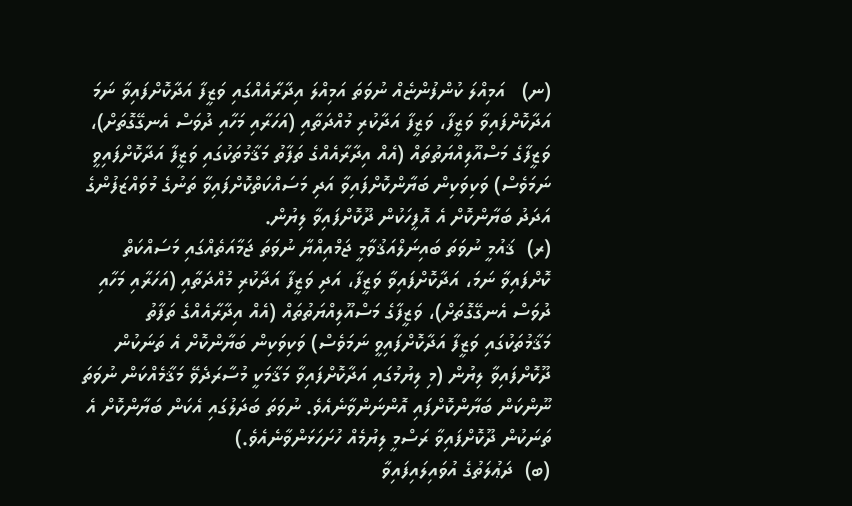(ނ)   އަމިއްލަ ކުންފުންޏެއް ނުވަތަ އަމިއްލަ އިދާރާއެއްގައި ވަޒީފާ އަދާކޮށްފައިވާ ނަމަ އަދާކޮށްފައިވާ ވަޒީފާ، ވަޒީފާ އަދާކުރި މުއްދަތާއި (އަހަރާއި މަހާއި ދުވަސް އެނގޭގޮތަށް)، ވަޒީފާގެ މަސްއޫލިއްޔަތުތައް (އެއް އިދާރާއެއްގެ ތަފާތު މަޤާމުތަކުގައި ވަޒީފާ އަދާކޮށްފައިވީ ނަމަވެސް) ވަކިވަކިން ބަޔާންކޮށްފައިވާ އަދި މަސައްކަތްކޮށްފައިވާ ތަނުގެ މުވައްޒަފުންގެ އަދަދު ބަޔާންކޮށް އެ އޮފީހަކުން ދޫކޮށްފައިވާ ލިޔުން.
(ރ)  ޤައުމީ ނުވަތަ ބައިނަލްއަޤުވާމީ ޖަމްއިއްޔާ ނުވަތަ ޖަމާއަތެއްގައި މަސައްކަތް ކޮށްފައިވާ ނަމަ، އަދާކޮށްފައިވާ ވަޒީފާ، އަދި ވަޒީފާ އަދާކުރި މުއްދަތާއި (އަހަރާއި މަހާއި ދުވަސް އެނގޭގޮތަށް)، ވަޒީފާގެ މަސްއޫލިއްޔަތުތައް (އެއް އިދާރާއެއްގެ ތަފާތު މަޤާމުތަކުގައި ވަޒީފާ އަދާކޮށްފައިވީ ނަމަވެސް) ވަކިވަކިން ބަޔާންކޮށް އެ ތަނަކުން ދޫކޮށްފައިވާ ލިޔުން (މި ލިޔުމުގައި އަދާކޮށްފައިވާ މަޤާމަކީ މުސާރަދެވޭ މަޤާމެއްކަން ނުވަތަ ނޫންކަން ބަޔާންކޮށްފައި އޮންނަންވާނެއެވެ. ނުވަތަ ބަދަލުގައި އެކަން ބަޔާންކޮށް އެ ތަނަކުން ދޫކޮށްފައިވާ ރަސްމީ ލިޔުމެއް ހުށަހަޅަންވާނެއެވެ.)
(ބ)  ދަޢުލަތުގެ އުވައިލައިފައިވާ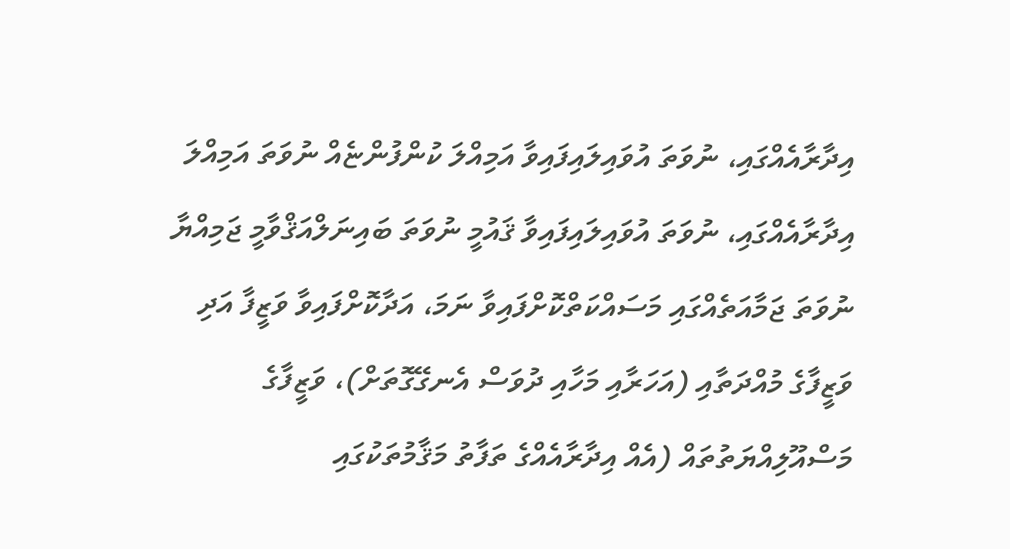އިދާރާއެއްގައި، ނުވަތަ އުވައިލައިފައިވާ އަމިއްލަ ކުންފުންޏެއް ނުވަތަ އަމިއްލަ އިދާރާއެއްގައި، ނުވަތަ އުވައިލައިފައިވާ ޤައުމީ ނުވަތަ ބައިނަލްއަޤްވާމީ ޖަމިއްޔާ ނުވަތަ ޖަމާއަތެއްގައި މަސައްކަތްކޮށްފައިވާ ނަމަ، އަދާކޮށްފައިވާ ވަޒީފާ އަދި ވަޒީފާގެ މުއްދަތާއި (އަހަރާއި މަހާއި ދުވަސް އެނގޭގޮތަށް)، ވަޒީފާގެ މަސްއޫލިއްޔަތުތައް (އެއް އިދާރާއެއްގެ ތަފާތު މަޤާމުތަކުގައި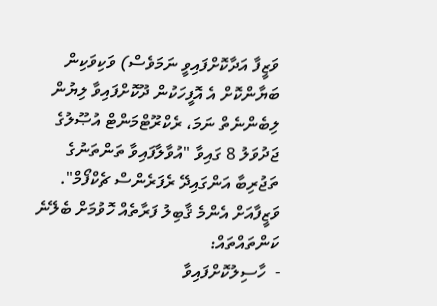ވަޒީފާ އަދާކޮށްފައިވީ ނަމަވެސް) ވަކިވަކިން ބަޔާންކޮށް އެ އޮފީހަކުން ދޫކޮށްފައިވާ ލިޔުން ލިބެންނެތް ނަމަ، ރެކްރޫޓްމަންޓް އުޞޫލުގެ ޖަދުވަލު 8 ގައިވާ "އުވާލާފައިވާ ތަންތަނުގެ ތަޖުރިބާ އަންގައިދޭ ރެފަރެންސް ޗެކްފޯމް".
ވަޒީފާއަށް އެންމެ ޤާބިލު ފަރާތެއް ހޮވުމަށް ބެލޭނެ ކަންތައްތައް:
-  ހާސިލުކޮށްފައިވާ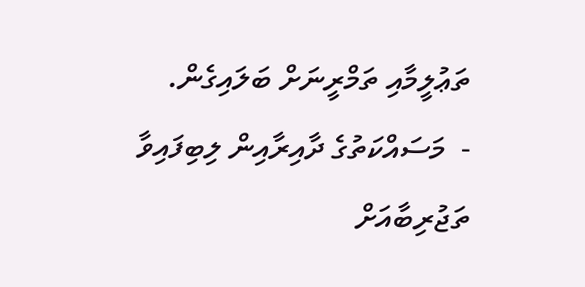ތަޢުލީމާއި ތަމްރީނަށް ބަލައިގެން.
-  މަސައްކަތުގެ ދާއިރާއިން ލިބިފައިވާ ތަޖުރިބާއަށް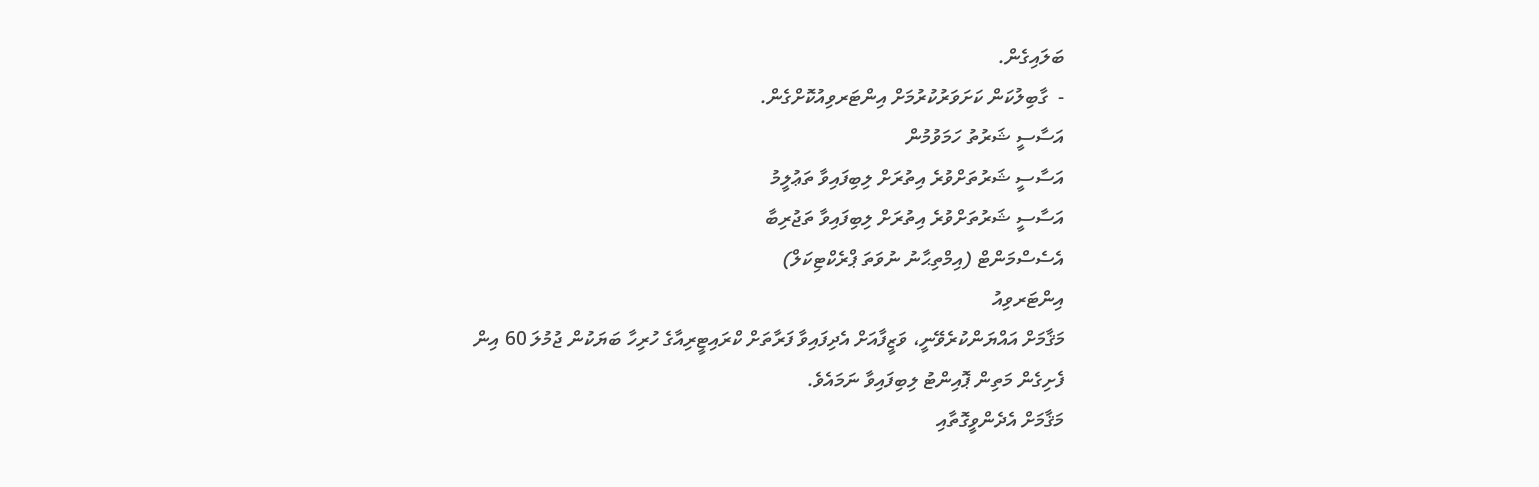ބަލައިގެން.
-  ގާބިލުކަން ކަށަވަރުކުރުމަށް އިންޓަރވިއުކޮށްގެން.
އަސާސީ ޝަރުތު ހަމަވުމުން
އަސާސީ ޝަރުތަށްވުރެ އިތުރަށް ލިބިފައިވާ ތަޢުލީމު
އަސާސީ ޝަރުތަށްވުރެ އިތުރަށް ލިބިފައިވާ ތަޖުރިބާ
އެސެސްމަންޓް (އިމްތިޙާނު ނުވަތަ ޕްރެކްޓިކަލް)
އިންޓަރވިއު
މަޤާމަށް އައްޔަންކުރެވޭނީ، ވަޒީފާއަށް އެދިފައިވާ ފަރާތަށް ކްރައިޓީރިއާގެ ހުރިހާ ބަޔަކުން ޖުމުލަ 60 އިން ފެށިގެން މަތިން ޕޮއިންޓު ލިބިފައިވާ ނަމައެވެ.
މަޤާމަށް އެދެންވީގޮތާއި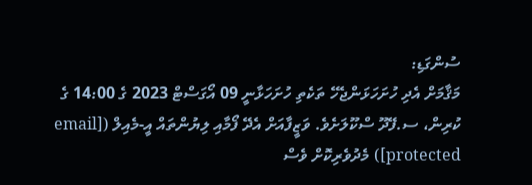ސުންގަޑި:
މަޤާމަށް އެދި ހުށަހަޅަންޖެހޭ ތަކެތި ހުށަހަޅާނީ 09 އޯގަސްޓް 2023 ގެ 14:00 ގެ ކުރިން، ސ.ފޭދޫ ސްކޫލަށެވެ. ވަޒީފާއަށް އެދޭ ފޯމާއި ލިޔުންތައް އީ-މެއިލް ([email protected]) މެދުވެރިކޮށް ވެސް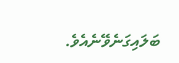ބަލައިގަނެވޭނެއެވެ.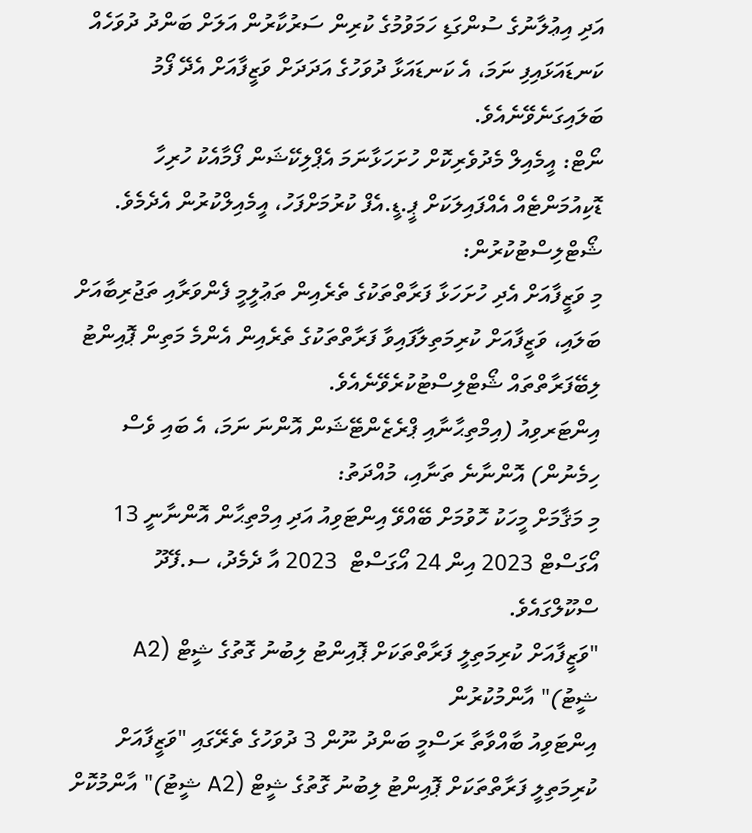އަދި އިޢުލާނުގެ ސުންގަޑި ހަމަވުމުގެ ކުރިން ސަރުކާރުން އަލަށް ބަންދު ދުވަހެއް ކަނޑައަޅައިފި ނަމަ، އެ ކަނޑައަޅާ ދުވަހުގެ އަދަދަށް ވަޒީފާއަށް އެދޭ ފޯމު ބަލައިގަނެވޭނެއެވެ.
ނޯޓް: އީމެއިލް މެދުވެރިކޮށް ހުށަހަޅާނަމަ އެޕްލިކޭޝަން ފޯމާއެކު ހުރިހާ ޑޮކިއުމަންޓެއް އެއްފައިލަކަށް ޕީ.ޑީ.އެފް ކުރުމަށްފަހު، އީމެއިލްކުރުން އެދެމެވެ.
ޝޯޓްލިސްޓުކުރުން:
މި ވަޒީފާއަށް އެދި ހުށަހަޅާ ފަރާތްތަކުގެ ތެރެއިން ތަޢުލީމީ ފެންވަރާއި ތަޖުރިބާއަށް ބަލައި، ވަޒީފާއަށް ކުރިމަތިލާފައިވާ ފަރާތްތަކުގެ ތެރެއިން އެންމެ މަތިން ޕޮއިންޓު ލިބޭފަރާތްތައް ޝޯޓްލިސްޓުކުރެވޭނެއެވެ.
އިންޓަރވިއު (އިމްތިޙާނާއި ޕްރެޒެންޓޭޝަން އޮންނަ ނަމަ، އެ ބައި ވެސް ހިމެނުން) އޮންނާނެ ތަނާއި، މުއްދަތު:
މި މަޤާމަށް މީހަކު ހޮވުމަށް ބޭއްވޭ އިންޓަވިއު އަދި އިމްތިޙާން އޮންނާނީ 13 އޯގަސްޓް 2023 އިން 24 އޯގަސްޓް  2023 އާ ދެމެދު، ސ.ފޭދޫ ސްކޫލްގައެވެ.
"ވަޒީފާއަށް ކުރިމަތިލީ ފަރާތްތަކަށް ޕޮއިންޓު ލިބުނު ގޮތުގެ ޝީޓް (A2 ޝީޓު)" އާންމުކުރުން
އިންޓަވިއު ބާއްވާތާ ރަސްމީ ބަންދު ނޫން 3 ދުވަހުގެ ތެރޭގައި "ވަޒީފާއަށް ކުރިމަތިލީ ފަރާތްތަކަށް ޕޮއިންޓު ލިބުނު ގޮތުގެ ޝީޓް (A2 ޝީޓު)" އާންމުކޮށް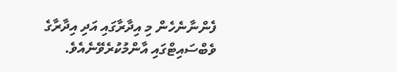ފެންނާނެހެން މި އިދާރާގައި އަދި އިދާރާގެ ވެބްސައިޓްގައި އާންމުކުރެވޭނެއެވެ.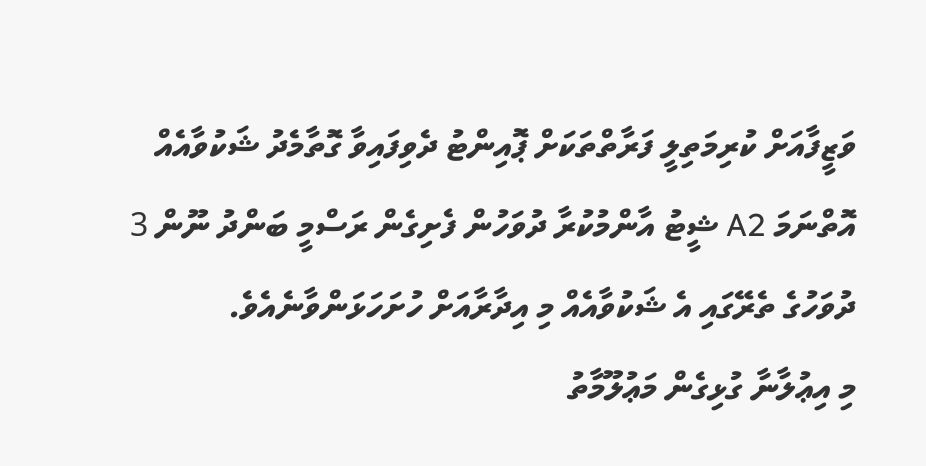ވަޒީފާއަށް ކުރިމަތިލީ ފަރާތްތަކަށް ޕޮއިންޓު ދެވިފައިވާ ގޮތާމެދު ޝަކުވާއެއް އޮތްނަމަ A2 ޝީޓު އާންމުކުރާ ދުވަހުން ފެށިގެން ރަސްމީ ބަންދު ނޫން 3 ދުވަހުގެ ތެރޭގައި އެ ޝަކުވާއެއް މި އިދާރާއަށް ހުށަހަޅަންވާނެއެވެ.
މި އިޢުލާނާ ގުޅިގެން މަޢުލޫމާތު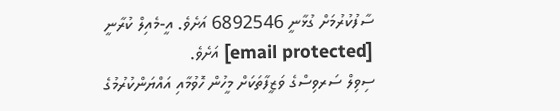ސާފުކުރުމަށް ގުޅާނީ 6892546 އަށެވެ. އީ-މެއިލް ކުރާނީ [email protected] އަށެވެ.
ސިވިލް ސަރވިސްގެ ވަޒީފާތަކަށް މީހުން ހޮވުމާއި އައްޔަންކުރުމުގެ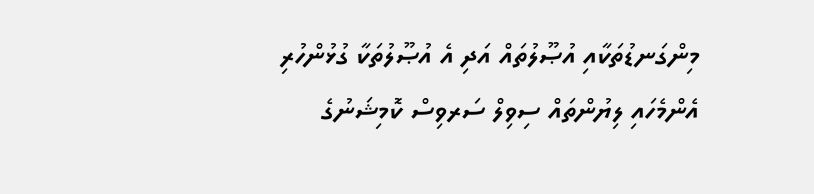މިންގަނޑުތަކާއި އުޞޫލުތައް އަދި އެ އުޞޫލުތަކާ ގުޅުންހުރި އެންމެހައި ލިޔުންތައް ސިވިލް ސަރވިސް ކޮމިޝަނުގެ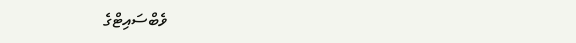ވެބްސައިޓްގެ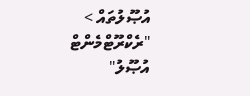އުޞޫލުތައް > "ރެކްރޫޓްމެންޓް އުޞޫލު"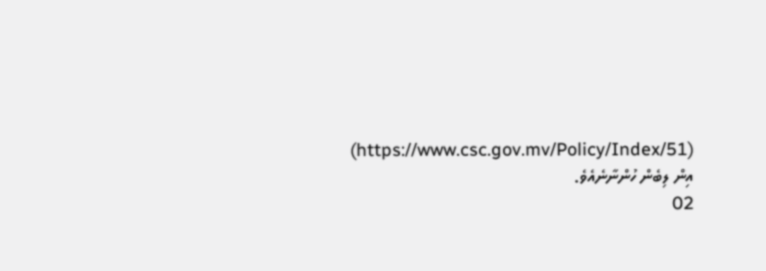(https://www.csc.gov.mv/Policy/Index/51) އިން ލިބެން ހުންނާނެއެވެ.
02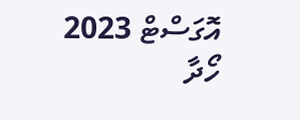އޮގަސްޓް 2023
ހޯދާ